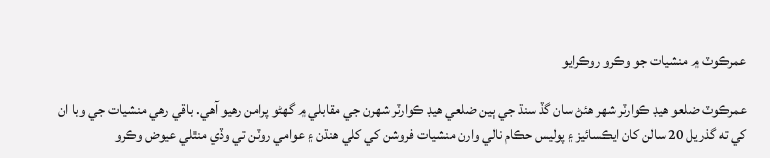عمرڪوٽ ۾ منشيات جو وڪرو روڪرايو

عمرڪوٽ ضلعو ھيڊ ڪوارٽر شھر ھئڻ سان گڏ سنڌ جي ٻين ضلعي ھيڊ ڪوارٽر شھرن جي مقابلي ۾ گھڻو پرامن رھيو آھي. باقي رھي منشيات جي وبا ان کي ته گذريل 20 سالن کان ايڪسائيز ۽ پوليس حڪام نالي وارن منشيات فروشن کي کلي ھنڌن ۽ عوامي روٽن تي وڏي منٿلي عيوض وڪرو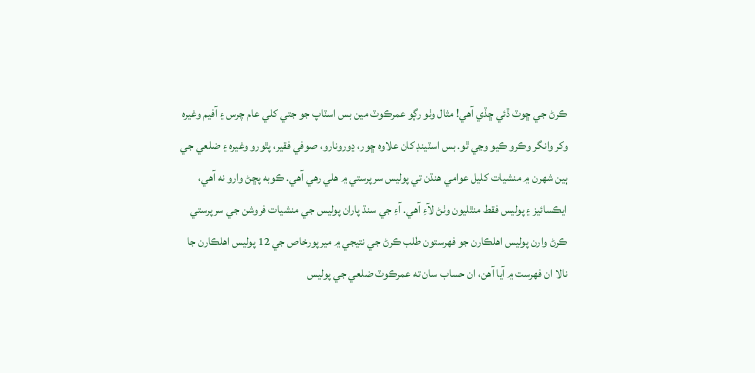ڪرڻ جي ڇوٽ ڏئي ڇڏي آھي! مثال وٺو رڳو عمرڪوٽ مين بس اسٽاپ جو جتي کلي عام چرس ۽ آفيم وغيره وکر وانگر وڪرو ڪيو وڃي ٿو. بس اسٽينڊ کان علاوہ ڇور، ڍورونارو، صوفي فقير، پٿورو وغيره ۽ ضلعي جي ٻين شھرن ۾ منشيات کليل عوامي ھنڌن تي پوليس سرپرستي ۾ ھلي رھي آھي. ڪوبه پڇڻ وارو نه آھي، ايڪسائيز ۽ پوليس فقط منٿليون وٺڻ لآءِ آھي. آءِ جي سنڌ پاران پوليس جي منشيات فروشن جي سرپرستي ڪرڻ وارن پوليس اھلڪارن جو فهرستون طلب ڪرڻ جي نتيجي ۾ ميرپورخاص جي 12 پوليس اھلڪارن جا نالا ان فهرست ۾ آيا آھن، ان حساب سان ته عمرڪوٽ ضلعي جي پوليس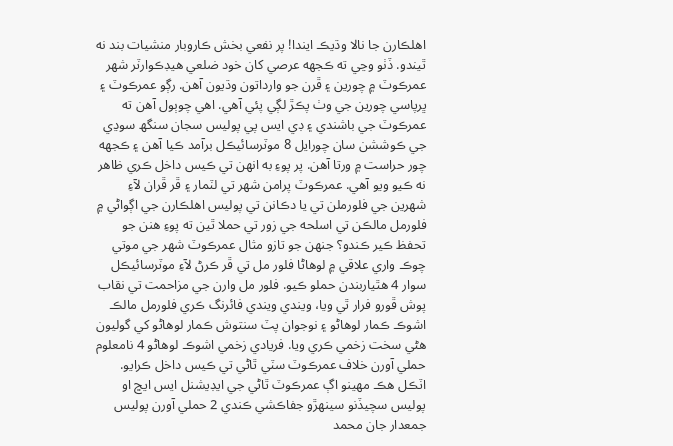اھلڪارن جا نالا وڌيڪ ايندا! پر نفعي بخش ڪاروبار منشيات بند نه ٿيندو. ڏٺو وڃي ته ڪجھه عرصي کان خود ضلعي ھيڊڪوارٽر شھر عمرڪوٽ ۾ چورين ۽ ڦرن جو وارداتون وڌيون آھن. رڳو عمرڪوٽ ۽ ڀرپاسي چورين جي وٺ پڪڙ لڳي پئي آھي. اھي چوٻول آھن ته عمرڪوٽ جي باشندي ۽ ڊي ايس پي پوليس سجان سنگھ سوڍي جي ڪوششن سان چورايل 8 موٽرسائيڪل برآمد ڪيا آھن ۽ ڪجھه چور حراست ۾ ورتا آھن. پر پوءِ به انھن تي ڪيس داخل ڪري ظاھر نه ڪيو ويو آھي. عمرڪوٽ پرامن شھر تي لٽمار ۽ ڦر ڦران لآءِ شھرين جي فلورملن تي يا دڪانن تي پوليس اھلڪارن جي اڳواڻي ۾ فلورمل مالڪن تي اسلحه جي زور تي حملا ٿين ته پوءِ ھنن جو تحفظ ڪير ڪندو؟ جنھن جو تازو مثال عمرڪوٽ شھر جي موتي چوڪ واري علاقي ۾ لوھاڻا فلور مل تي ڦر ڪرڻ لآءِ موٽرسائيڪل سوار 4 ھٿياربندن حملو ڪيو. فلور مل وارن جي مزاحمت تي نقاب پوش ڦورو فرار ٿي ويا، ويندي ويندي فائرنگ ڪري فلورمل مالڪ اشوڪ ڪمار لوھاڻو ۽ نوجوان پٽ سنتوش ڪمار لوھاڻو کي گوليون ھڻي سخت زخمي ڪري ويا. فريادي زخمي اشوڪ لوھاڻو 4 نامعلوم حملي آورن خلاف عمرڪوٽ سٽي ٿاڻي تي ڪيس داخل ڪرايو. اٽڪل ھڪ مھينو اڳ عمرڪوٽ ٿاڻي جي ايڊيشنل ايس ايڇ او پوليس سچيڏنو سينهڙو جفاڪشي ڪندي 2 حملي آورن پوليس جمعدار جان محمد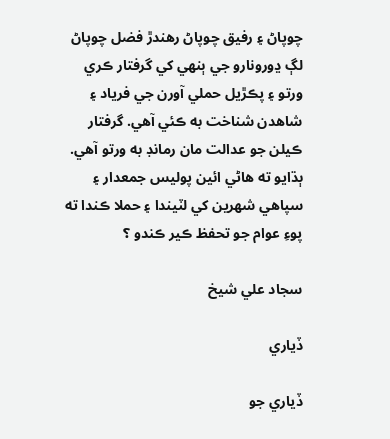چوپاڻ ۽ رفيق چوپاڻ رھندڙ فضل چوپاڻ لڳ ڍورونارو جي ٻنھي کي گرفتار ڪري ورتو ۽ پڪڙيل حملي آورن جي فرياد ۽ شاھدن شناخت به ڪئي آھي. گرفتار ڪيلن جو عدالت مان رمانڊ به ورتو آھي. ٻڌايو ته ھاڻي ائين پوليس جمعدار ۽ سپاھي شھرين کي لٽيندا ۽ حملا ڪندا ته پوءِ عوام جو تحفظ ڪير ڪندو ؟

سجاد علي شيخ

ڏياري

ڏياري جو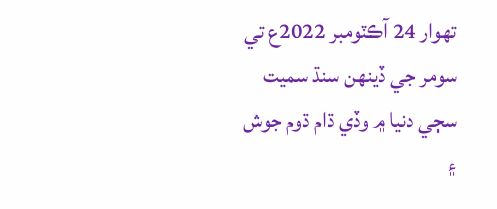تھوار 24 آڪٽومبر 2022ع تي سومر جي ڏينهن سنڌ سميت سڄي دنيا ۾ وڏي ڌام ڌوم جوش ۽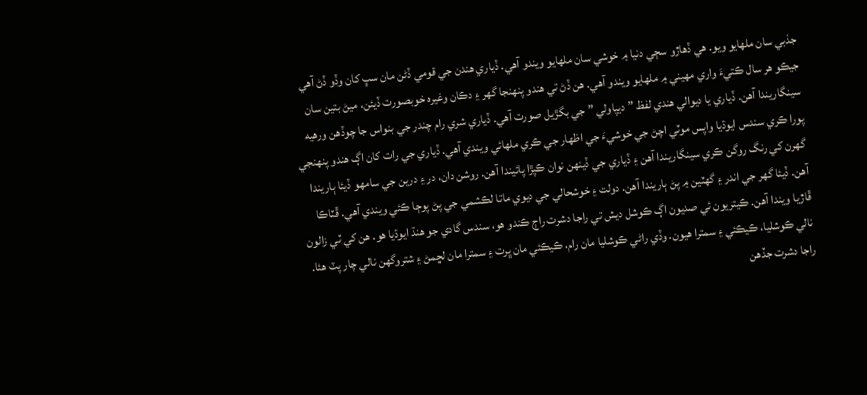جذبي سان ملھايو ويو. ھي ڏهاڙو سڄي دنيا ۾ خوشي سان ملهايو ويندو آهي. ڏياري ھندن جي قومي ڏڻن مان سڀ کان وڏو ڏڻ آهي جيڪو ھر سال ڪتيءَ واري مھيني ۾ ملھايو ويندو آهي. ھن ڏڻ تي ھندو پنهنجا گهر ۽ دڪان وغيره خوبصورت ڏيئن، ميڻ بتين سان سينگاريندا آهن. ڏياري يا ديوالي ھندي لفظ ” ديپاولي ” جي بگڙيل صورت آهي. ڏياري شري رام چندر جي بنواس جا چوڏهن ورھيه پورا ڪري سندس ايوڌيا واپس موٽي اچڻ جي خوشيءَ جي اظهار جي ڪري ملھائي ويندي آهي. ڏياري جي رات کان اڳ هندو پنهنجي گهرن کي رنگ روگن ڪري سينگاريندا آهن ۽ ڏياري جي ڏينهن نوان ڪپڙا پائيندا آهن. روشن دان، در ۽ درين جي سامهو ڏيئا ٻاريندا آهن. ڏيئا گهر جي اندر ۽ گھٽين ۾ پڻ ٻاريندا آهن. دولت ۽ خوشحالي جي ديوي ماتا لڪشمي جي پڻ پوڄا ڪئي ويندي آهي. ڦٽاڪا ڦاڙيا ويندا آهن. ڪيتريون ئي صديون اڳ ڪوشل ديش تي راجا دشرت راڄ ڪندو ھو، سندس گادي جو ھنڌ ايوڌيا ھو. ھن کي ٽي زالون نالي ڪوشليا، ڪيڪئي ۽ سمترا ھيون. وڏي راڻي ڪوشليا مان رام، ڪيڪئي مان ڀرت ۽ سمترا مان لڇمڻ ۽ شتروگھن نالي چار پٽ ھئا. راجا دشرت جڏهن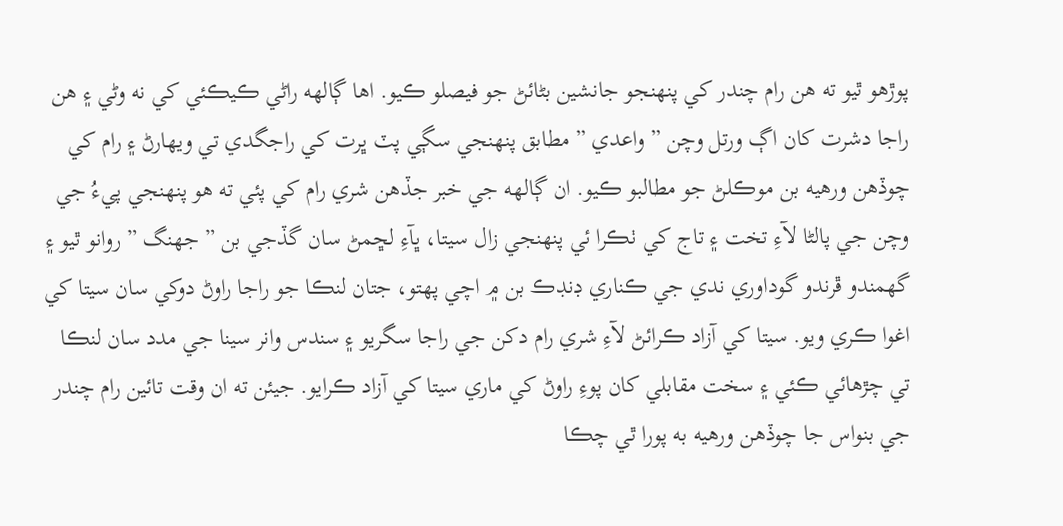پوڙھو ٿيو ته هن رام چندر کي پنهنجو جانشين بڻائڻ جو فيصلو ڪيو. اھا ڳالهه راڻي ڪيڪئي کي نه وڻي ۽ ھن راجا دشرت کان اڳ ورتل وچن ” واعدي ” مطابق پنهنجي سڳي پٽ ڀرت کي راجگدي تي ويھارڻ ۽ رام کي چوڏهن ورھيه بن موڪلڻ جو مطالبو ڪيو. ان ڳالهه جي خبر جڏهن شري رام کي پئي ته هو پنهنجي پيءُ جي وچن جي پالڻا لآءِ تخت ۽ تاج کي ٺڪرا ئي پنهنجي زال سيتا، ڀآءِ لڇمڻ سان گڏجي بن ” جھنگ ” روانو ٿيو ۽ گھمندو ڦرندو گوداوري ندي جي ڪناري ڊنڊڪ بن ۾ اچي پھتو، جتان لنڪا جو راجا راوڻ دوکي سان سيتا کي اغوا ڪري ويو. سيتا کي آزاد ڪرائڻ لآءِ شري رام دکن جي راجا سگريو ۽ سندس وانر سينا جي مدد سان لنڪا تي چڙھائي ڪئي ۽ سخت مقابلي کان پوءِ راوڻ کي ماري سيتا کي آزاد ڪرايو. جيئن ته ان وقت تائين رام چندر جي بنواس جا چوڏھن ورھيه به پورا ٿي چڪا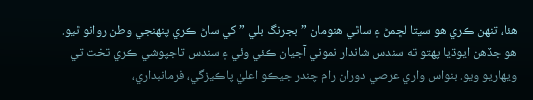ھئا، تنھن ڪري ھو سيتا لڇمڻ ۽ ساٿي ھنومان ” بجرنگ بلي ” کي ساڻ ڪري پنهنجي وطن روانو ٿيو. ھو جڏهن ايوڌيا پھتو ته سندس شاندار نموني آجيان ڪئي وئي ۽ سندس تاجپوشي ڪري تخت تي ويھاريو ويو. بنواس واري عرصي دوران رام چندر جيڪو اعليٰ پاڪيزگي، فرمانبداري،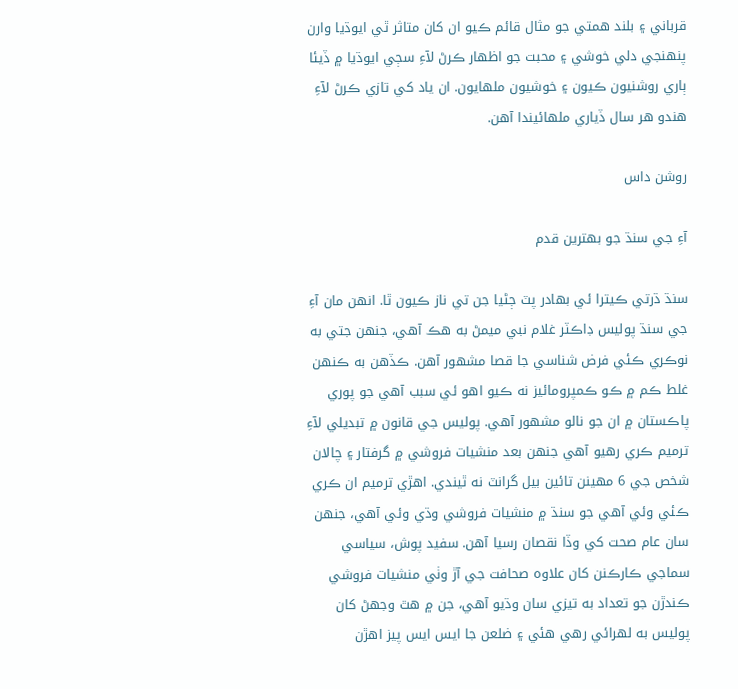قرباني ۽ بلند ھمتي جو مثال قائم ڪيو ان کان متاثر ٿي ايوڌيا وارن پنهنجي دلي خوشي ۽ محبت جو اظهار ڪرڻ لآءِ سڄي ايوڌيا ۾ ڏيئا ٻاري روشنيون ڪيون ۽ خوشيون ملھايون. ان ياد کي تازي ڪرڻ لآءِ ھندو ھر سال ڏياري ملھائيندا آهن.

روشن داس

آءِ جي سنڌ جو بھترين قدم

سنڌ ڌرتي ڪيترا ئي بهادر پٽ ڄڻيا جن تي ناز ڪيون ٿا. انهن مان آءِ جي سنڌ پوليس ڊاڪٽر غلام نبي ميمڻ به هڪ آھي، جنهن جتي به نوڪري ڪئي فرض شناسي جا قصا مشهور آھن. ڪڏھن به ڪنهن غلط ڪم ۾ ڪو ڪمپرومائيز نه ڪيو اهو ئي سبب آھي جو پوري پاڪستان ۾ ان جو نالو مشهور آھي. پوليس جي قانون ۾ تبديلي لآءِ ترميم ڪري رهيو آھي جنهن بعد منشيات فروشي ۾ گرفتار ۽ چالان شخص جي 6 مھينن تائين بيل گرانٽ نه ٿيندي. اھڙي ترميم ان ڪري ڪئي وئي آھي جو سنڌ ۾ منشيات فروشي وڌي وئي آھي، جنھن سان عام صحت کي وڏا نقصان رسيا آھن. سفيد پوش، سياسي سماجي ڪارڪنن کان علاوه صحافت جي آڙ وٺي منشيات فروشي ڪندڙن جو تعداد به تيزي سان وڌيو آھي، جن ۾ ھٿ وجھڻ کان پوليس به لھرائي رھي ھئي ۽ ضلعن جا ايس ايس پيز اھڙن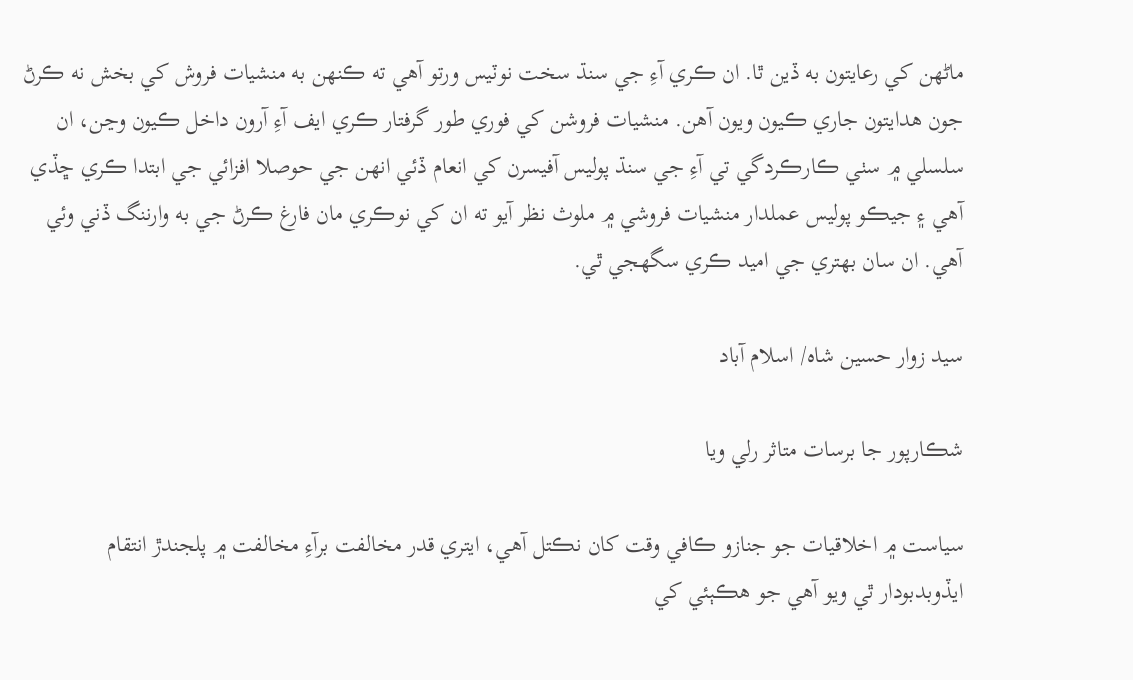ماڻھن کي رعايتون به ڏين ٿا. ان ڪري آءِ جي سنڌ سخت نوٽيس ورتو آھي ته ڪنھن به منشيات فروش کي بخش نه ڪرڻ جون هدايتون جاري ڪيون ويون آهن. منشيات فروشن کي فوري طور گرفتار ڪري ايف آءِ آرون داخل ڪيون وڃن، ان سلسلي ۾ سٺي ڪارڪردگي تي آءِ جي سنڌ پوليس آفيسرن کي انعام ڏئي انھن جي حوصلا افزائي جي ابتدا ڪري ڇڏي آھي ۽ جيڪو پوليس عملدار منشيات فروشي ۾ ملوث نظر آيو ته ان کي نوڪري مان فارغ ڪرڻ جي به وارننگ ڏني وئي آھي. ان سان بهتري جي اميد ڪري سگهجي ٿي.

سيد زوار حسين شاه/ اسلام آباد

شڪارپور جا برسات متاثر رلي ويا

سياست ۾ اخلاقيات جو جنازو ڪافي وقت کان نڪتل آهي، ايتري قدر مخالفت برآءِ مخالفت ۾ پلجندڙ انتقام ايڏوبدبودار ٿي ويو آهي جو هڪٻئي کي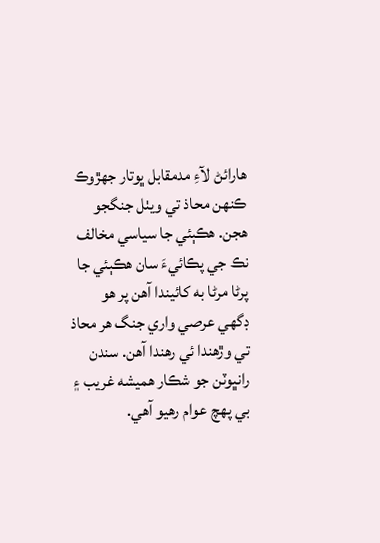هارائڻ لآءِ مدمقابل ڀوتار جهڙوڪ ڪنهن محاذ تي ويٺل جنگجو هجن. هڪٻئي جا سياسي مخالف نڪ جي پڪائيءَ سان هڪٻئي جا پرڻا مرڻا به کائيندا آهن پر هو ڊگهي عرصي واري جنگ هر محاذ تي وڙهندا ئي رهندا آهن. سندن رانڀوٽن جو شڪار هميشه غريب ۽ بي پهچ عوام رهيو آهي.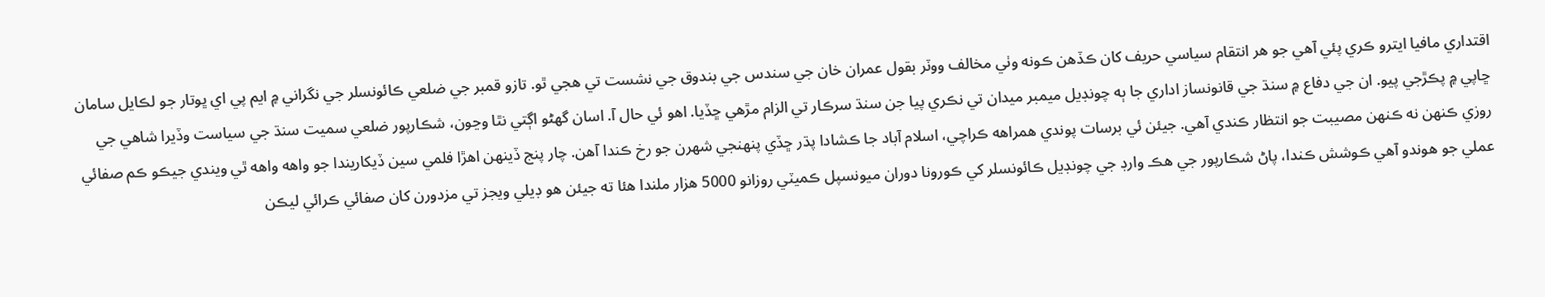اقتداري مافيا ايترو ڪري پئي آهي جو هر انتقام سياسي حريف کان ڪڏهن ڪونه وٺي مخالف ووٽر بقول عمران خان جي سندس جي بندوق جي نشست تي هجي ٿو. تازو قمبر جي ضلعي ڪائونسلر جي نگراني ۾ ايم پي اي ڀوتار جو لڪايل سامان ڇاپي ۾ پڪڙجي پيو. ان جي دفاع ۾ سنڌ جي قانونساز اداري جا ٻه چونڊيل ميمبر ميدان تي نڪري پيا جن سنڌ سرڪار تي الزام مڙهي ڇڏيا. اهو ئي حال آ. اسان گهڻو اڳتي نٿا وڃون، شڪارپور ضلعي سميت سنڌ جي سياست وڏيرا شاهي جي روزي ڪنهن نه ڪنهن مصيبت جو انتظار ڪندي آهي. جيئن ئي برسات پوندي همراهه ڪراچي، اسلام آباد جا ڪشادا پڌر ڇڏي پنهنجي شهرن جو رخ ڪندا آهن. چار پنج ڏينهن اهڙا فلمي سين ڏيکاريندا جو واهه واهه ٿي ويندي جيڪو ڪم صفائي عملي جو هوندو آهي ڪوشش ڪندا، پاڻ شڪارپور جي هڪ وارڊ جي چونڊيل ڪائونسلر کي ڪورونا دوران ميونسپل ڪميٽي روزانو 5000 هزار ملندا هئا ته جيئن هو ڊيلي ويجز تي مزدورن کان صفائي ڪرائي ليڪن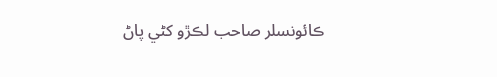ڪائونسلر صاحب لڪڙو کڻي پاڻ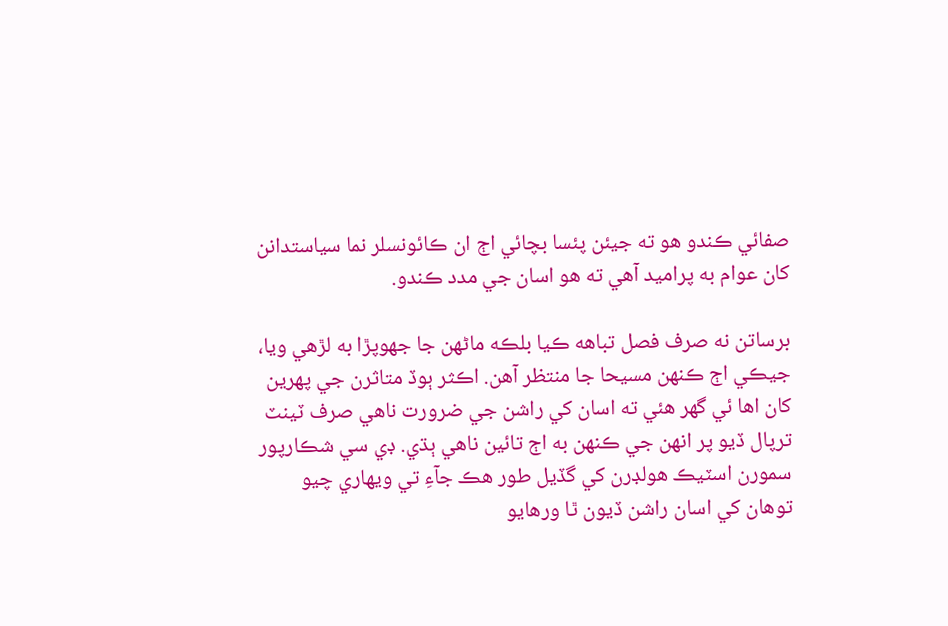صفائي ڪندو هو ته جيئن پئسا بچائي اڄ ان ڪائونسلر نما سياستدانن کان عوام به پراميد آهي ته هو اسان جي مدد ڪندو.

برساتن نه صرف فصل تباهه ڪيا بلڪه ماڻهن جا جهوپڙا به لڙهي ويا، جيڪي اڄ ڪنهن مسيحا جا منتظر آهن. اڪثر ٻوڏ متاثرن جي پهرين کان اها ئي گهر هئي ته اسان کي راشن جي ضرورت ناهي صرف ٽينٽ ترپال ڏيو پر انهن جي ڪنهن به اڄ تائين ناهي ٻڌي. ڊي سي شڪارپور سمورن اسٽيڪ هولڊرن کي گڏيل طور هڪ جآءِ تي ويهاري چيو توهان کي اسان راشن ڏيون ٿا ورهايو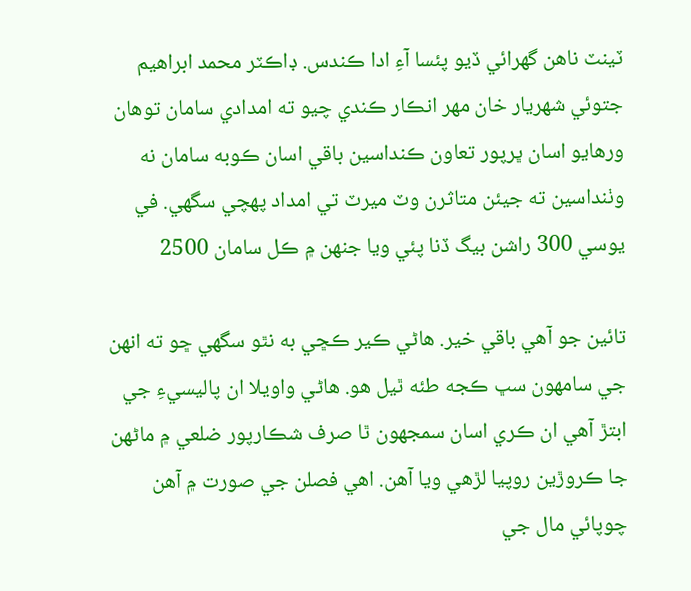ٽينٽ ناهن گهرائي ڏيو پئسا آءِ ادا ڪندس. ڊاڪٽر محمد ابراهيم جتوئي شهريار خان مهر انڪار ڪندي چيو ته امدادي سامان توهان ورهايو اسان ڀرپور تعاون ڪنداسين باقي اسان ڪوبه سامان نه وٺنداسين ته جيئن متاثرن وٽ ميرٽ تي امداد پهچي سگهي. في يوسي 300 راشن بيگ ڏنا پئي ويا جنهن ۾ ڪل سامان 2500

تائين جو آهي باقي خير. هاڻي ڪير ڪڇي به نٿو سگهي ڇو ته انهن جي سامهون سڀ ڪجه طئه ٿيل هو. هاڻي واويلا ان پاليسيءِ جي ابتڙ آهي ان ڪري اسان سمجهون ٿا صرف شڪارپور ضلعي ۾ ماڻهن جا ڪروڙين روپيا لڙهي ويا آهن. اهي فصلن جي صورت ۾ آهن چوپائي مال جي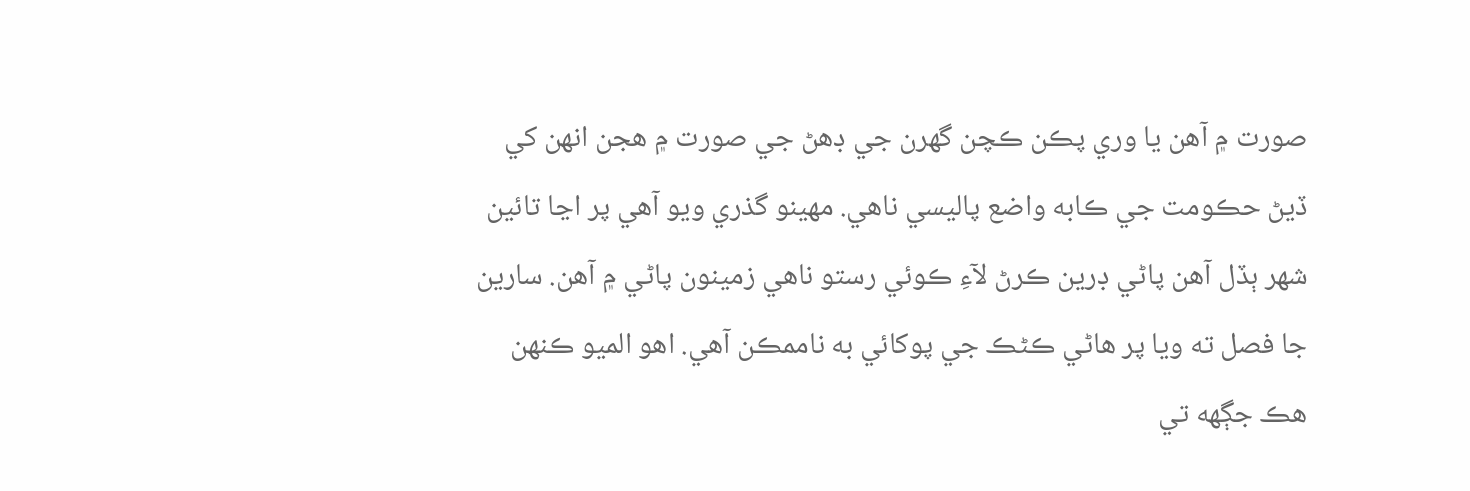صورت ۾ آهن يا وري پڪن ڪچن گهرن جي ڊهڻ جي صورت ۾ هجن انهن کي ڏيڻ حڪومت جي ڪابه واضع پاليسي ناهي. مهينو گذري ويو آهي پر اڃا تائين شهر ٻڏل آهن پاڻي ڊرين ڪرڻ لآءِ ڪوئي رستو ناهي زمينون پاڻي ۾ آهن. سارين جا فصل ته ويا پر هاڻي ڪڻڪ جي پوکائي به ناممڪن آهي. اهو الميو ڪنهن هڪ جڳهه تي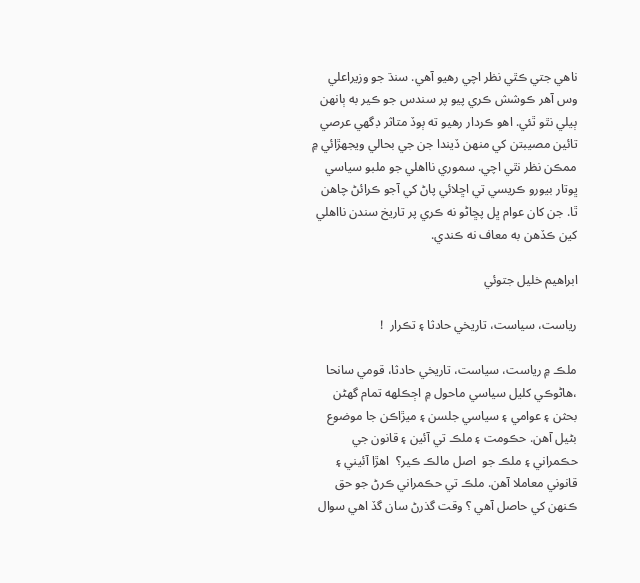ناهي جتي ڪٿي نظر اچي رهيو آهي. سنڌ جو وزيراعلي وس آهر ڪوشش ڪري پيو پر سندس جو ڪير به ٻانهن ٻيلي نٿو ٿئي. اهو ڪردار رهيو ته ٻوڏ متاثر ڊگهي عرصي تائين مصيبتن کي منهن ڏيندا جن جي بحالي ويجهڙائي ۾ ممڪن نظر نٿي اچي. سموري نااهلي جو ملبو سياسي ڀوتار بيورو ڪريسي تي اڇلائي پاڻ کي آجو ڪرائڻ چاهن ٿا. جن کان عوام ڀل پڇاڻو نه ڪري پر تاريخ سندن نااهلي کين ڪڏهن به معاف نه ڪندي.

ابراهيم خليل جتوئي

رياست، سياست، تاريخي حادثا ۽ تڪرار  !

ملڪ ۾ رياست، سياست، تاريخي حادثا، قومي سانحا ،هاڻوڪي کليل سياسي ماحول ۾ اڄڪلهه تمام گهڻن بحثن ۽ عوامي ۽ سياسي جلسن ۽ ميڙاڪن جا موضوع بڻيل آهن. حڪومت ۽ ملڪ تي آئين ۽ قانون جي حڪمراني ۽ ملڪ جو  اصل مالڪ ڪير؟  اهڙا آئيني ۽ قانوني معاملا آهن. ملڪ تي حڪمراني ڪرڻ جو حق ڪنهن کي حاصل آهي ؟ وقت گذرڻ سان گڏ اهي سوال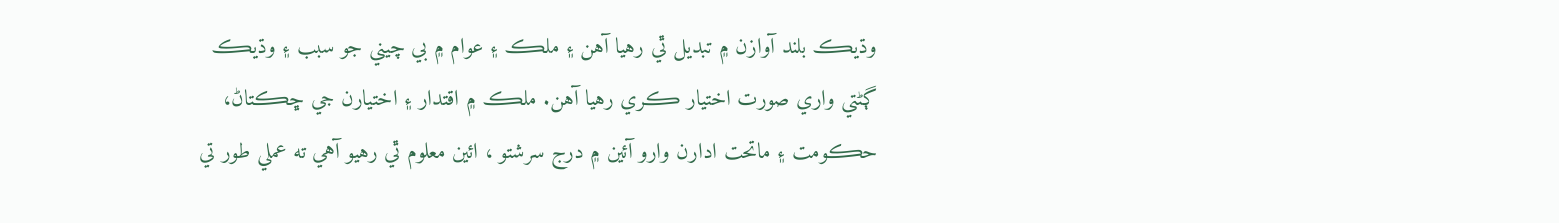وڌيڪ بلند آوازن ۾ تبديل ٿي رهيا آهن ۽ ملڪ ۽ عوام ۾ بي چيني جو سبب ۽ وڌيڪ ڳڻتي واري صورت اختيار ڪري رهيا آهن. ملڪ ۾ اقتدار ۽ اختيارن جي ڇڪتاڻ، حڪومت ۽ ماتحت ادارن وارو آئين ۾ درج سرشتو ، ائين معلوم ٿي رهيو آهي ته عملي طور تي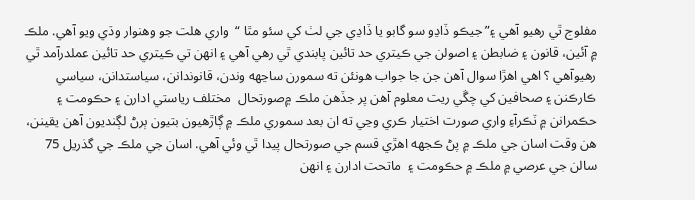مفلوج ٿي رهيو آهي ۽”جيڪو ڏاڍو سو گابو يا ڏاڍي جي لٺ کي سئو مٿا “  واري هلت جو وهنوار وڌي ويو آهي. ملڪ ۾ آئين، قانون ۽ ضابطن ۽ اصولن جي ڪيتري حد تائين پابندي ٿي رهي آهي ۽ انهن تي ڪيتري حد تائين عملدرآمد ٿي رهيوآهي ؟ اهي اهڙا سوال آهن جن جا جواب هونئن ته سمورن ساڃهه وندن، قانوندانن، سياستدانن، سياسي ڪارڪنن ۽ صحافين کي چڱي ريت معلوم آهن پر جڏهن ملڪ ۾صورتحال  مختلف رياستي ادارن ۽ حڪومت ۽ حڪمرانن ۾ ٽڪرآءِ واري صورت اختيار ڪري وڃي ته ان بعد سموري ملڪ ۾ ڳاڙهيون بتيون ٻرڻ لڳنديون آهن يقينن، هن وقت اسان جي ملڪ ۾ پڻ ڪجهه اهڙي قسم جي صورتحال پيدا ٿي وئي آهي. اسان جي ملڪ جي گذريل 75 سالن جي عرصي ۾ ملڪ ۾ حڪومت ۽  ماتحت ادارن ۽ انهن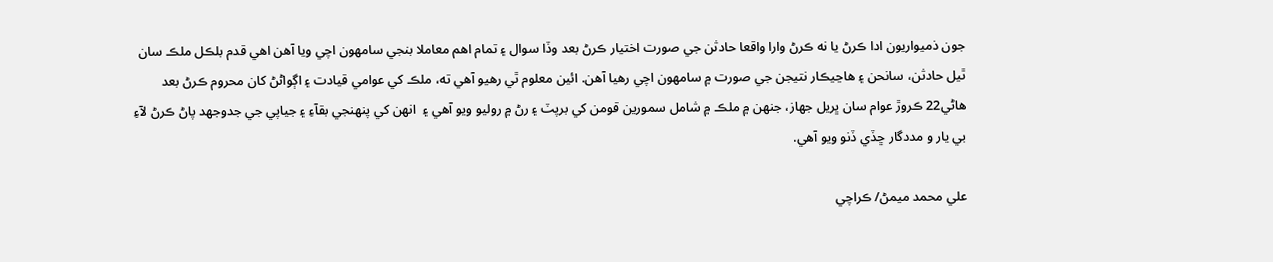جون ذميواريون ادا ڪرڻ يا نه ڪرڻ وارا واقعا حادثن جي صورت اختيار ڪرڻ بعد وڏا سوال ۽ تمام اهم معاملا بنجي سامهون اچي ويا آهن اهي قدم بلڪل ملڪ سان ٿيل حادثن، سانحن ۽ هاڃيڪار نتيجن جي صورت ۾ سامهون اچي رهيا آهن. ائين معلوم ٿي رهيو آهي ته، ملڪ کي عوامي قيادت ۽ اڳواڻڻ کان محروم ڪرڻ بعد  هاڻي22 ڪروڙ عوام سان ڀريل جهاز، جنهن ۾ ملڪ ۾ شامل سمورين قومن کي برپٽ ۽ رڻ ۾ روليو ويو آهي ۽  انهن کي پنهنجي بقآءِ ۽ جياپي جي جدوجهد پاڻ ڪرڻ لآءِ بي يار و مددگار ڇڏي ڏنو ويو آهي.

علي محمد ميمڻ/ ڪراچي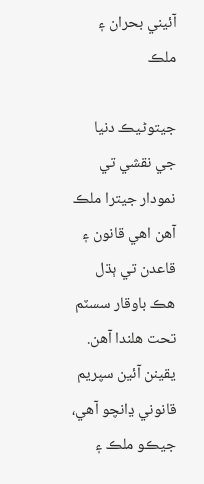آئيني بحران ۽ ملڪ

جيتوڻيڪ دنيا جي نقشي تي نمودار جيترا ملڪ آهن اھي قانون ۽ قاعدن تي ٻڌل ھڪ باوقار سسٽم تحت ھلندا آهن. يقينن آئين سپريم قانوني ڍانچو آهي، جيڪو ملڪ ۽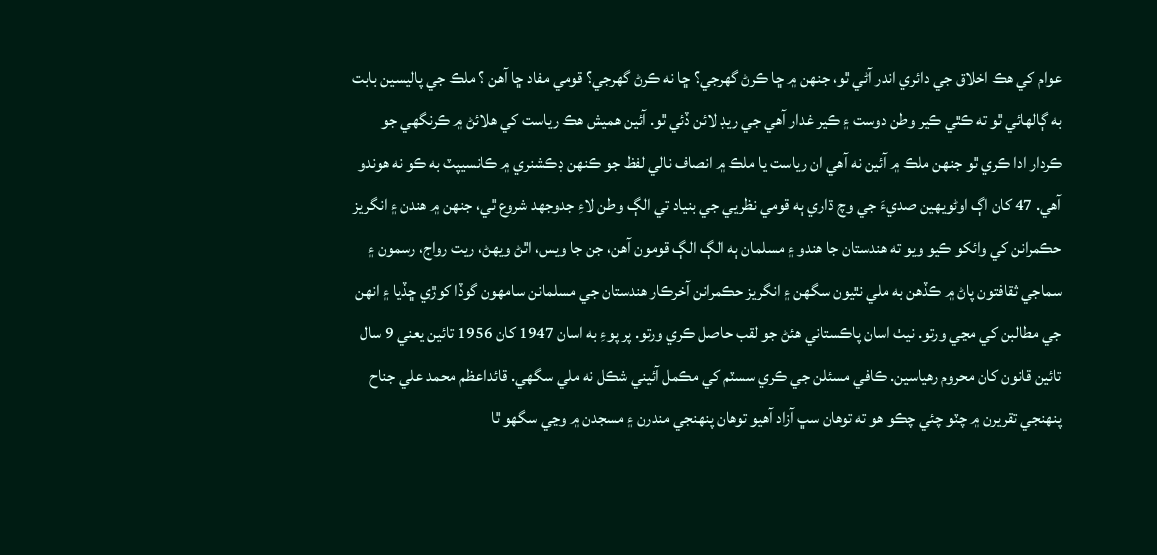عوام کي ھڪ اخلاق جي دائري اندر آڻي ٿو، جنهن ۾ ڇا ڪرڻ گهرجي؟ ڇا نه ڪرڻ گهرجي؟ قومي مفاد ڇا آهن ؟ ملڪ جي پاليسين بابت به ڳالهائي ٿو ته ڪٿي ڪير وطن دوست ۽ ڪير غدار آهي جي ريڊ لائن ڏئي ٿو. آئين ھميش ھڪ رياست کي ھلائڻ ۾ ڪرنگهي جو ڪردار ادا ڪري ٿو جنهن ملڪ ۾ آئين نه آهي ان رياست يا ملڪ ۾ انصاف نالي لفظ جو ڪنهن ڊڪشنري ۾ ڪانسيپٽ به ڪو نه ھوندو آهي. 47 کان اڳ اوڻويھين صديءَ جي وچ ڌاري ٻه قومي نظريي جي بنياد تي الڳ وطن لاءِ جدوجهد شروع ٿي، جنهن ۾ ھندن ۽ انگريز حڪمرانن کي وائکو ڪيو ويو ته هندستان جا هندو ۽ مسلمان ٻه الڳ الڳ قومون آهن، جن جا ويس، اٿڻ ويھڻ، ريت رواج، رسمون ۽ سماجي ثقافتون پاڻ ۾ ڪڏهن به ملي نٿيون سگهن ۽ انگريز حڪمرانن آخرڪار ھندستان جي مسلمانن سامھون گوڏا کوڙي ڇڏيا ۽ انهن جي مطالبن کي مڃي ورتو. نيٺ اسان پاڪستاني ھئڻ جو لقب حاصل ڪري ورتو. پر پوءِ به اسان 1947 کان 1956 تائين يعني 9 سال تائين قانون کان محروم رھياسين. ڪافي مسئلن جي ڪري سسٽم کي مڪمل آئيني شڪل نه ملي سگهي. قائداعظم محمد علي جناح پنهنجي تقريرن ۾ چٽو چئي چڪو ھو ته توھان سڀ آزاد آھيو توهان پنھنجي مندرن ۽ مسجدن ۾ وڃي سگهو ٿا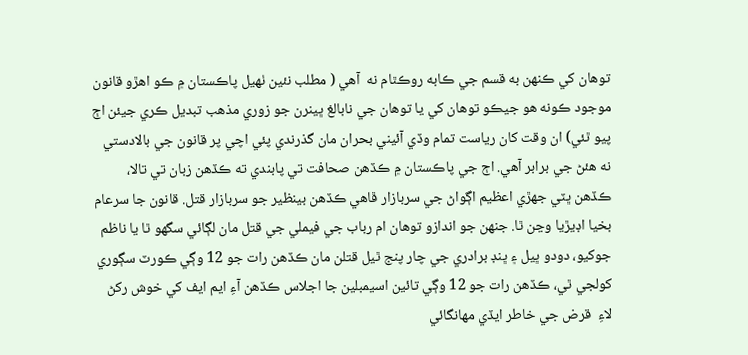توهان کي ڪنهن به قسم جي ڪابه روڪٿام نه  آهي ( مطلب نئين ٺھيل پاڪستان ۾ ڪو اھڙو قانون موجود ڪونه ھو جيڪو توهان کي يا توهان جي نابالغ ڀينرن جو زوري مذھب تبديل ڪري جيئن اڄ پيو ٿئي) ان وقت کان رياست تمام وڏي آئيني بحران مان گذرندي پئي اچي پر قانون جي بالادستي نه ھئڻ جي برابر آهي. اڄ جي پاڪستان ۾ ڪڏهن صحافت تي پابندي ته ڪڏهن زبان تي تالا، ڪڏهن ڀٽي جھڙي اعظيم اڳواڻ جي سربازار ڦاھي ڪڏهن بينظير جو سربازار قتل. قانون جا سرعام بخيا اڊيڙيا وڃن ٿا. جنهن جو اندازو توهان ام رباب جي فيملي جي قتل مان لڳائي سگهو ٿا يا ناظم جوکيو، دودو ڀيل ۽ ڀنڊ برادري جي چار پنج ٿيل قتلن مان ڪڏهن رات جو 12 وڳي ڪورٽ سڳوري کولجي ٿي، ڪڏھن رات جو 12 وڳي تائين اسيمبلين جا اجلاس ڪڏهن آءِ ايم ايف کي خوش رکڻ لاءِ  قرض جي خاطر ايڏي مھانگائي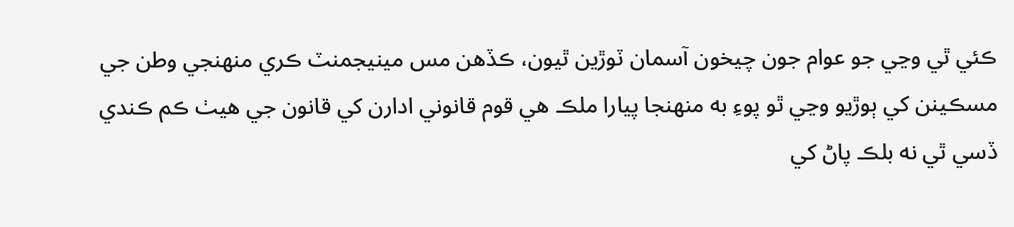ڪئي ٿي وڃي جو عوام جون چيخون آسمان ٽوڙين ٿيون، ڪڏهن مس مينيجمنٽ ڪري منھنجي وطن جي مسڪينن کي ٻوڙيو وڃي ٿو پوءِ به منهنجا پيارا ملڪ ھي قوم قانوني ادارن کي قانون جي ھيٺ ڪم ڪندي ڏسي ٿي نه بلڪ پاڻ کي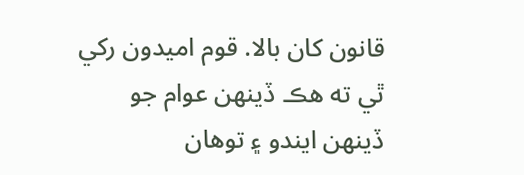قانون کان بالا. قوم اميدون رکي ٿي ته ھڪ ڏينهن عوام جو ڏينهن ايندو ۽ توھان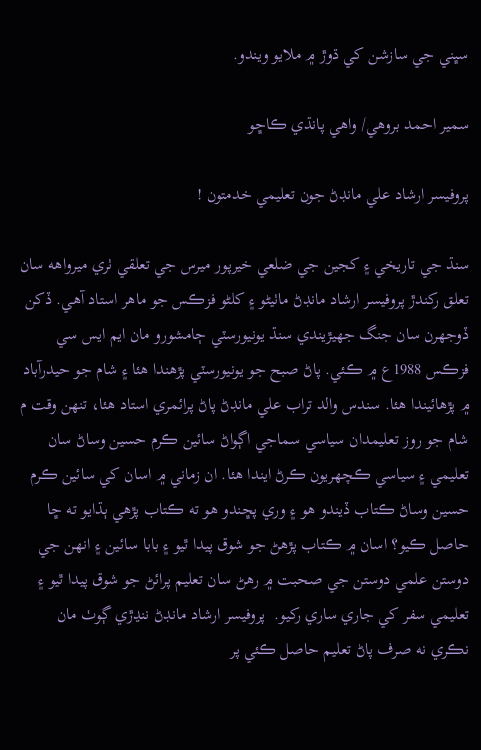سڀني جي سازشن کي ڌوڙ ۾ ملايو ويندو.

سمير احمد بروهي/ واهي پانڌي ڪاڇو

پروفيسر ارشاد علي مانڊڻ جون تعليمي خدمتون !

سنڌ جي تاريخي ۽ کجين جي ضلعي خيرپور ميرس جي تعلقي ٺري ميرواهه سان تعلق رکندڙ پروفيسر ارشاد مانڊڻ ماٺيڻو ۽ کلڻو فزڪس جو ماھر استاد آھي. ڏکن ڏوجھرن سان جنگ جھيڙيندي سنڌ يونيورسٽي ڄامشورو مان ايم ايس سي فزڪس 1988ع ۾ ڪئي. پاڻ صبح جو يونيورسٽي پڙھندا ھئا ۽ شام جو حيدرآباد ۾ پڙھائيندا ھئا. سندس والد تراب علي مانڊڻ پاڻ پرائمري استاد ھئا، تنھن وقت م شام جو روز تعليمدان سياسي سماجي اڳواڻ سائين ڪرم حسين وساڻ سان تعليمي ۽ سياسي ڪچھريون ڪرڻ ايندا ھئا. ان زماني ۾ اسان کي سائين ڪرم حسين وساڻ ڪتاب ڏيندو ھو ۽ وري پڇندو ھو ته ڪتاب پڙھي ٻڌايو ته ڇا حاصل ڪيو؟ اسان ۾ ڪتاب پڙھڻ جو شوق پيدا ٿيو ۽ بابا سائين ۽ انھن جي دوستن علمي دوستن جي صحبت ۾ رھڻ سان تعليم پرائڻ جو شوق پيدا ٿيو ۽ تعليمي سفر کي جاري ساري رکيو.  پروفيسر ارشاد مانڊڻ ننڍڙي ڳوٺ مان نڪري نه صرف پاڻ تعليم حاصل ڪئي پر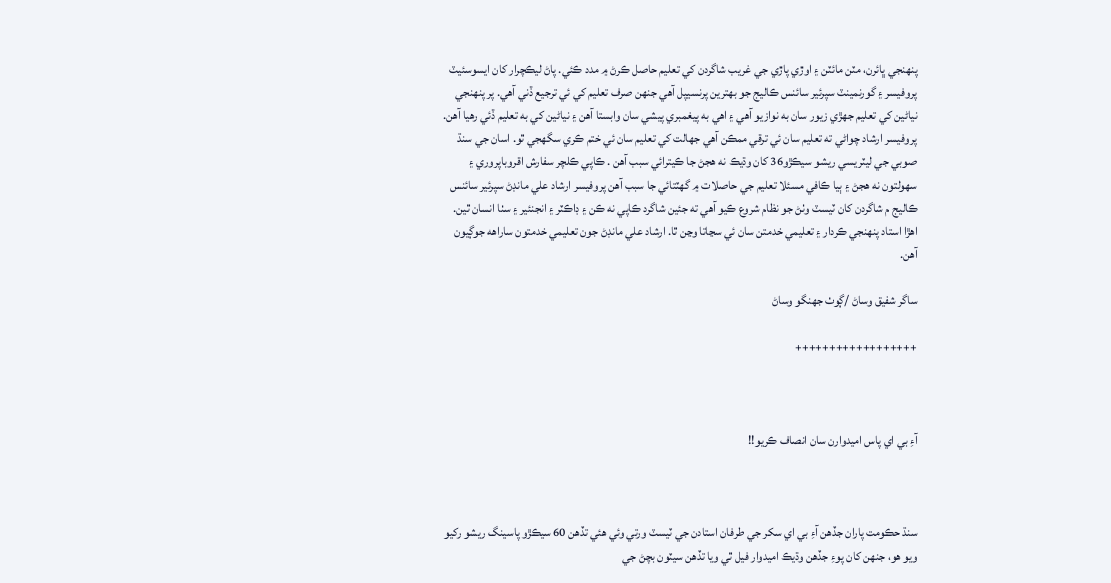پنھنجي ڀائرن، مٽن مائٽن ۽ اوڙي پاڙي جي غريب شاگردن کي تعليم حاصل ڪرڻ ۾ مدد ڪئي. پاڻ ليڪچرار کان ايسوسئيٽ پروفيسر ۽ گورنمينٽ سپرئير سائنس ڪاليج جو بھترين پرنسيپل آھي جنھن صرف تعليم کي ئي ترجيع ڏني آھي. پر پنھنجي نياڻين کي تعليم جھڙي زيور سان به نوازيو آھي ۽ اھي به پيغمبري پيشي سان وابستا آھن ۽ نياڻين کي به تعليم ڏئي رھيا آھن. پروفيسر ارشاد چواڻي ته تعليم سان ئي ترقي ممڪن آھي جھالت کي تعليم سان ئي ختم ڪري سگھجي ٿو. اسان جي سنڌ صوبي جي ليٽريسي ريشو سيڪڙو36 کان وڌيڪ نه ھجڻ جا ڪيترائي سبب آھن . ڪاپي ڪلچر سفارش اقروباپروري ۽ سھولتون نه ھجڻ ۽ ٻيا ڪافي مسئلا تعليم جي حاصلات ۾ گهٽتائي جا سبب آهن پروفيسر ارشاد علي مانڊڻ سپرئير سائنس ڪاليج م شاگردن کان ٽيسٽ وٺڻ جو نظام شروع ڪيو آھي ته جئين شاگرد ڪاپي نه ڪن ۽ ڊاڪٽر ۽ انجنئير ۽ سٺا انسان ٿين. اھڙا استاد پنھنجي ڪردار ۽ تعليمي خدمتن سان ئي سڃاتا وڃن ٿا. ارشاد علي مانڊڻ جون تعليمي خدمتون ساراهه جوڳيون آھن.

ساگر شفيق وساڻ /ڳوٺ جھنگو وساڻ

++++++++++++++++++



آءِ بي اي پاس اميدوارن سان انصاف ڪريو!!



سنڌ حڪومت پاران جڏھن آءِ بي اي سکر جي طرفان استادن جي ٽيسٽ ورتي وئي ھئي تڏھن 60 سيڪڙو پاسينگ ريشو رکيو ويو ھو، جنھن کان پوءِ جڏھن وڌيڪ اميدوار فيل ٿي ويا تڏھن سيٽون بچڻ جي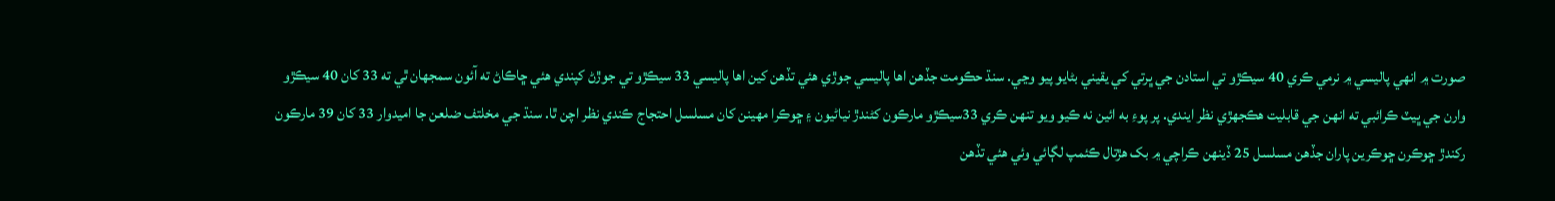صورت ۾ انھي پاليسي ۾ نرمي ڪري 40 سيڪڙو تي استادن جي ڀرتي کي يقيني بڻايو پيو وڃي. سنڌ حڪومت جڏھن اھا پاليسي جوڙي ھئي تڏھن کين اھا پاليسي 33 سيڪڙو تي جوڙڻ کپندي ھئي ڇاڪاڻ ته آئون سمجھان ٿي ته 33 کان 40 سيڪڙو وارن جي ڀيٽ ڪرائبي ته انھن جي قابليت ھڪجھڙي نظر ايندي. پر پوءِ به ائين نه ڪيو ويو تنھن ڪري 33سيڪڙو مارڪون کڻندڙ نياڻيون ۽ ڇوڪرا مھينن کان مسلسل احتجاج ڪندي نظر اچن ٿا. سنڌ جي مخلتف ضلعن جا اميدوار 33 کان 39 مارڪون رکندڙ ڇوڪرن ڇوڪرين پاران جڏھن مسلسل 25 ڏينھن ڪراچي ۾ بک ھڙتال ڪئمپ لڳائي وئي ھئي تڏھن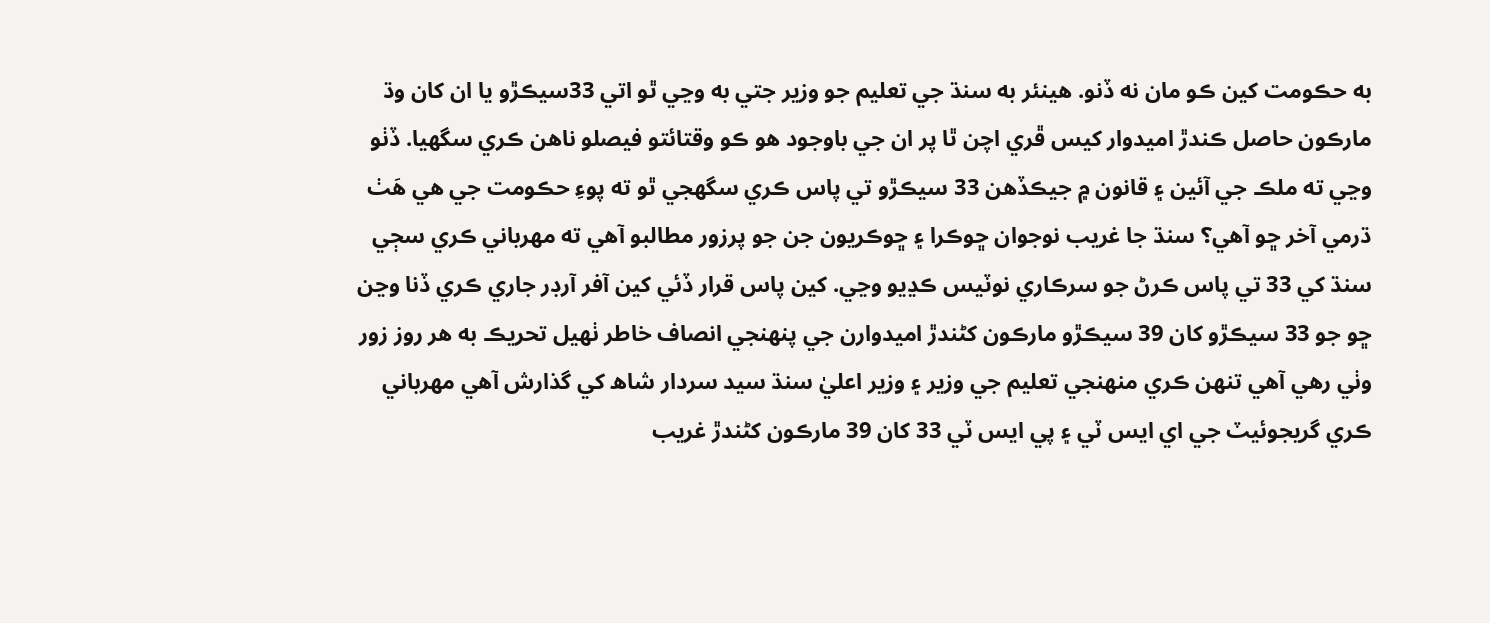به حڪومت کين ڪو مان نه ڏنو. ھينئر به سنڌ جي تعليم جو وزير جتي به وڃي ٿو اتي 33سيڪڙو يا ان کان وڌ مارڪون حاصل ڪندڙ اميدوار کيس ڦري اچن ٿا پر ان جي باوجود ھو ڪو وقتائتو فيصلو ناھن ڪري سگھيا. ڏٺو وڃي ته ملڪ جي آئين ۽ قانون ۾ جيڪڏھن 33 سيڪڙو تي پاس ڪري سگھجي ٿو ته پوءِ حڪومت جي ھي ھَٺ ڌرمي آخر ڇو آهي؟ سنڌ جا غريب نوجوان ڇوڪرا ۽ ڇوڪريون جن جو پرزور مطالبو آھي ته مھرباني ڪري سڄي سنڌ کي 33 تي پاس ڪرڻ جو سرڪاري نوٽيس ڪڍيو وڃي. کين پاس قرار ڏئي کين آفر آرڊر جاري ڪري ڏنا وڃن ڇو جو 33 سيڪڙو کان 39 سيڪڙو مارڪون کڻندڙ اميدوارن جي پنھنجي انصاف خاطر ٺھيل تحريڪ به ھر روز زور وٺي رھي آھي تنھن ڪري منھنجي تعليم جي وزير ۽ وزير اعليٰ سنڌ سيد سردار شاھ کي گذارش آھي مھرباني ڪري گريجوئيٽ جي اي ايس ٽي ۽ پي ايس ٽي 33 کان 39 مارڪون کڻندڙ غريب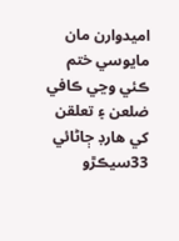اميدوارن مان مايوسي ختم ڪئي وڃي ڪافي ضلعن ۽ تعلقن کي ھارڊ ڄاڻائي 33سيڪڙو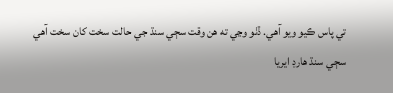تي پاس ڪيو ويو آھي. ڏٺو وڃي ته ھن وقت سڄي سنڌ جي حالت سخت کان سخت آھي سڄي سنڌ ھارڊ ايريا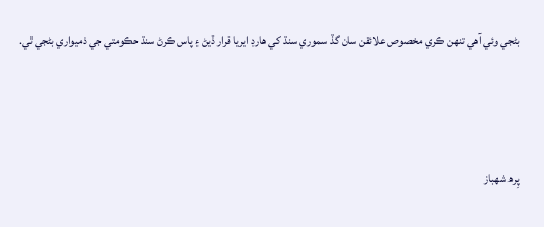بڻجي وئي آھي تنھن ڪري مخصوص علائقن سان گڏ سموري سنڌ کي ھارڊ ايريا قرار ڏيڻ ۽ پاس ڪرڻ سنڌ حڪومتي جي ذميواري بڻجي ٿي.



پِرھ شھباز